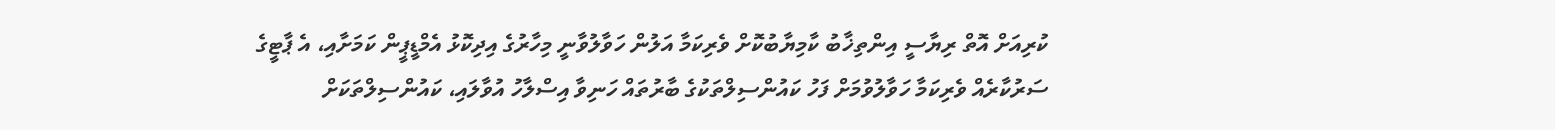ކުރިއަށް އޮތް ރިޔާސީ އިންތިޚާބު ކާމިޔާބުކޮށް ވެރިކަމާ އަލުން ހަވާލުވާނީ މިހާރުގެ އިދިކޮޅު އެމްޑީޕީން ކަމަށާއި، އެ ޕާޓީގެ ސަރުކާރެއް ވެރިކަމާ ހަވާލުވުމަށް ފަހު ކައުންސިލްތަކުގެ ބާރުތައް ހަނިވާ އިސްލާހު އުވާލައި، ކައުންސިލްތަކަށް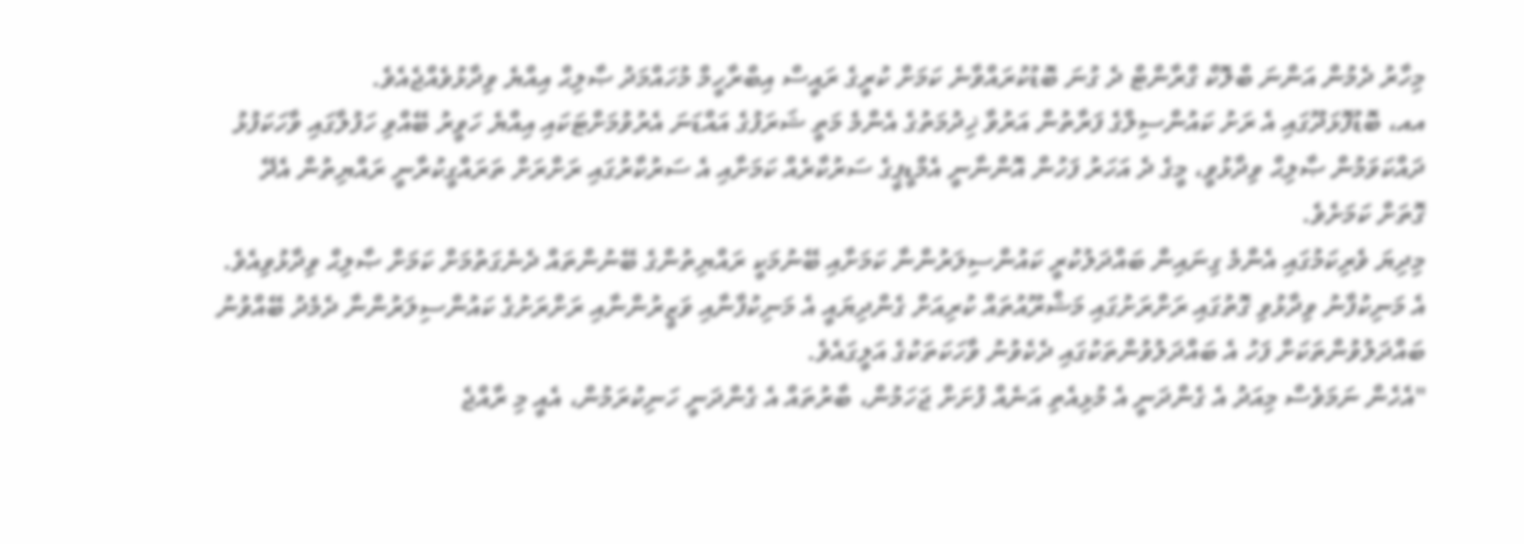މިހާރު ދެމުން އަންނަ ބްލޮކް ގްރާންޓް ދެ ގުނަ ބޮޑުކުރައްވާނެ ކަމަށް ކުރީގެ ރައީސް އިބްރާހީމް މުހައްމަދު ޞާލިޙް އިއްޔެ ވިދާޅުވެއްޖެއެވެ.
އއ، ބޮޑުފޮޅަދޫގައި އެ ރަށު ކައުންސިލްގެ ފަރާތުން އަރުވާ ޚިދުމަތުގެ އެންމެ މަތީ ޝަރަފުގެ އައްޑަނަ އެރުވުމަށްޓަކައި އިއްޔެ ހަވީރު ބޭއްވި ހަފުލާގައި ވާހަކަފުޅު ދައްކަވަމުން ޞާލިޙް ވިދާޅުވީ، މީގެ ދެ އަހަރު ފަހުން އޮންނާނީ އެމްޑީޕީގެ ސަރުކާރެއް ކަމަށާއި އެ ސަރުކާރުގައި ރަށްރަށް ތަރައްގީކުރާނީ ރައްޔިތުން އެދޭ ގޮތަށް ކަމަށެވެ.
މިދިޔަ ވެރިކަމުގައި އެންމެ ގިނައިން ބައްދަލުކުރީ ކައުންސިލަރުންނާ ކަމަށާއި ބޭނުމަކީ ރައްޔިތުންގެ ބޭނުންތައް ދެނެގަތުމަށް ކަމަށް ޞާލިޙް ވިދާޅުވިއެވެ.
އެ މަނިކުފާނު ވިދާޅުވި ގޮތުގައި ރަށްރަށުގައި މަޝްރޫއުތައް ކުރިއަށް ގެންދިޔައީ އެ މަނިކުފާނާއި ވަޒީރުންނާއި ރަށްރަށުގެ ކައުންސިލަރުންނާ ދެމެދު ބޭއްވުނު ބައްދަލުވުންތަކަށް ފަހު އެ ބައްދަލުވުންތަކުގައި ދެކެވުނު ވާހަކަތަކުގެ އަލީގައެވެ.
"އެހެން ނަމަވެސް މިއަދު އެ ގެންދަނީ އެ މުޅިއެތި އަނެއް ފުށަށް ޖަހަމުން، ބާރުތައް އެ ގެންދަނީ ހަނިކުރަމުން، އެއީ މި ރާއްޖެ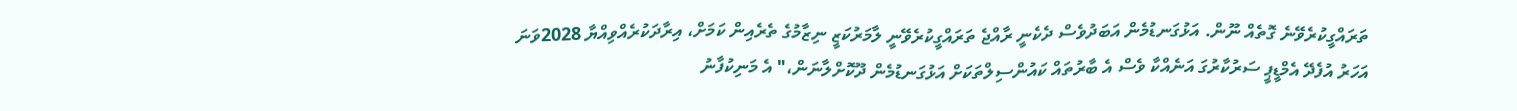ތަރައްގީކުރެވޭނެ ގޮތެއް ނޫން. އަޅުގަނޑުމެން އަބަދުވެސް ދެކެނީ ރާއްޖެ ތަރައްގީކުރެވޭނީ ލާމަރުކަޒީ ނިޒާމުގެ ތެރެއިން ކަމަށް، އިރާދަކުރެއްވިއްޔާ 2028ވަނަ އަހަރު އުފެދޭ އެމްޑީޕީ ސަރުކާރުގަ އަނެއްކާ ވެސް އެ ބާރުތައް ކައުންސިލްތަކަށް އަޅުގަނޑުމެން ދޫކޮށްލާނަން،" އެ މަނިކުފާނު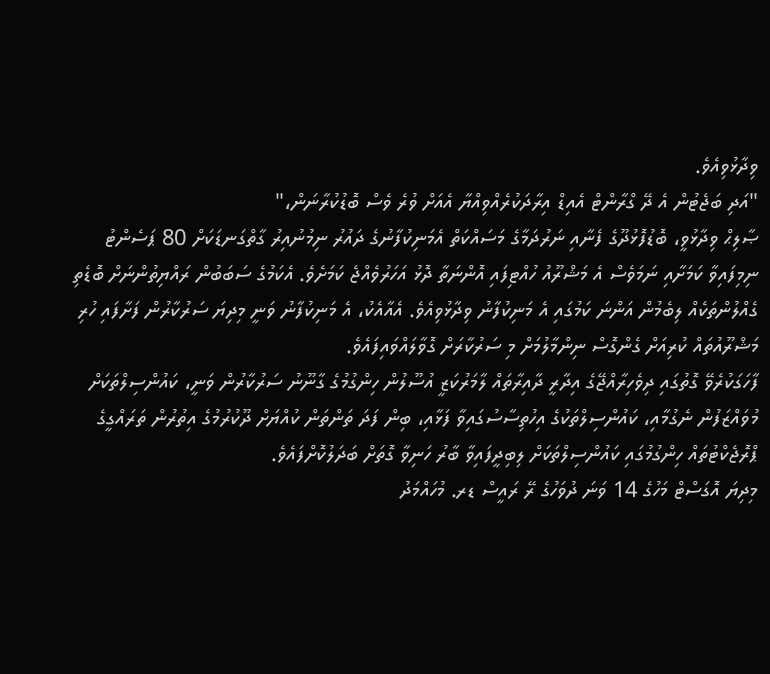ވިދާޅުވިއެވެ.
"އަދި ބަޖެޓުން އެ ދޭ ގްރާންޓް އެއިޑް އިރާދަކުރެއްވިއްޔާ އެއަށް ވުރެ ވެސް ބޮޑުކުރާނަން،"
ޞާލިޙް ވިދާޅުވީ، ބޮޑުފޮޅުދޫގެ ފެނާއި ނަރުދަމާގެ މަސައްކަތް އެމަނިކުފާނުގެ ދައުރު ނިމުނުއިރު ގާތްގަނޑަކަށް 80 ޕަސެންޓު ނިމިފައިވާ ކަމަށާއި ނަމަވެސް އެ މަޝްރޫއު ހުއްޓިފައި އޮންނަތާ ދޮޅު އަހަރުވެއްޖެ ކަމަށެވެ. އެކަމުގެ ސަބަބުން ރައްޔިތުންނަށް ބޮޑެތި ގެއްލުންތަކެއް ލިބެމުން އަންނަ ކަމުގައި އެ މަނިކުފާނު ވިދާޅުވިއެވެ. އެއާއެކު، އެ މަނިކުފާނު ވަނީ މިދިޔަ ސަރުކާރުން ފަށާފައި ހުރި މަޝްރޫއުތައް ކުރިއަށް ގެންގޮސް ނިންމާލުމަށް މި ސަރުކާރަށް ގޮވާލައްވައިފައެވެ.
ފާހަގަކުރެވޭ ގޮތުގައި ދިވެހިރާއްޖޭގެ އިދާރީ ދާއިރާތައް ލާމަރުކަޒީ އުސޫލުން ހިންގުމުގެ ގާނޫނު ސަރުކާރުން ވަނީ، ކައުންސިލްތަކަށް މުވައްޒަފުން ނެގުމާއި، ކައުންސިލްތަކުގެ އިހުތިސާސުގައިވާ ފަޅާއި، ބިން ފަދަ ތަންތަން ކުއްޔަށް ދޫކުރުމުގެ އިތުރުން ތަރައްގީގެ ޕްރޮޖެކްޓުތައް ހިންގުމުގައި ކައުންސިލްތަކަށް ލިބިދީފައިވާ ބާރު ހަނިވާ ގޮތަށް ބަދަލުކޮށްފައެވެ.
މިދިޔަ އޮގަސްޓް މަހުގެ 14 ވަނަ ދުވަހުގެ ރޭ ރައީސް ޑރ. މުހައްމަދު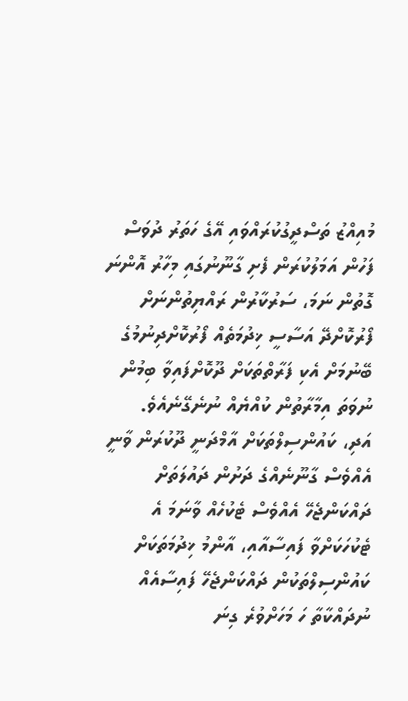މުއިއްޒު ތަސްދީގުކުރައްވައި އޭގެ ހަތަރު ދުވަސް ފަހުން އަމަލުކުރަން ފެށި ގާނޫނުގައި މިހާރު އޮންނަ ގޮތުން ނަމަ، ސަރުކާރުން ރައްޔިތުންނަށް ފޯރުކޮށްދޭ އަސާސީ ޚިދުމަތެއް ފޯރުކޮށްދިނުމުގެ ބޭނުމަށް އެކި ފަރާތްތަކަށް ދޫކޮށްފައިވާ ބިމުން ނުވަތަ އިމާރާތުން ކުއްޔެއް ނުނެގޭނެއެވެ.
އަދި، ކައުންސިލްތަކަށް އާމްދަނީ ދޫކުރަން ވާނީ އެއްވެސް ގާނޫނެއްގެ ދަށުން ދައުލަތަށް ދައްކަންޖެހޭ އެއްވެސް ޓެކުހެއް ވާނަމަ އެ ޓެކުހަކަށްވާ ފައިސާއާއި، އާންމު ޚިދުމަތަކަށް ކައުންސިލްތަކުން ދައްކަންޖެހޭ ފައިސާއެއް ނުދައްކާތާ ހަ މަހަށްވުރެ ގިނަ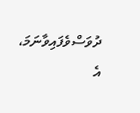ދުވަސްވެފައިވާނަމަ، އެ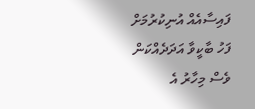ފައިސާއެއް އުނިކުރުމަށް ފަހު ބާކީވާ އަދަދެއްކަން ވެސް މިހާރު އެ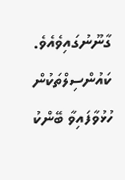ގާނޫނުގައިވެއެވެ.
ކައުންސިލްތަކުން ހުޅުވާފައިވާ ބޭންކު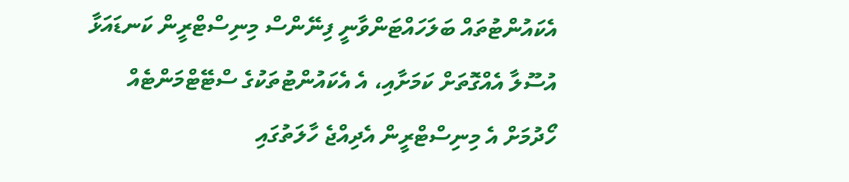އެކައުންޓުތައް ބަލަހައްޓަންވާނީ ފިނޭންސް މިނިސްޓްރީން ކަނޑައަޅާ އުސޫލާ އެއްގޮތަށް ކަމަށާއި، އެ އެކައުންޓުތަކުގެ ސްޓޭޓްމަންޓެއް ހޯދުމަށް އެ މިނިސްޓްރީން އެދިއްޖެ ހާލަތުގައި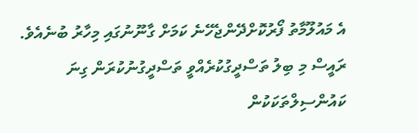އެ މައުލޫމާތު ފޯރުކޮށްދޭންޖެހޭނެ ކަމަށް ގާނޫނުގައި މިހާރު ބުނެއެވެ.
ރައީސް މި ބިލު ތަސްދީގުކުރެއްވީ ތަސްދީގުނުކުރަން ގިނަ ކައުންސިލްތަކަކުން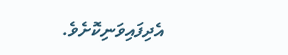އެދިފައިވަނިކޮށެވެ.